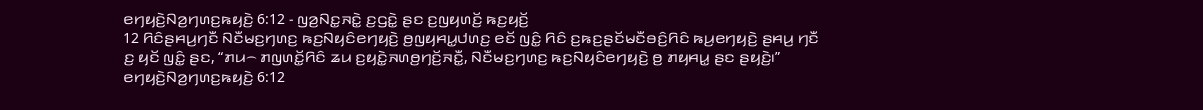ꤕꤚꤟꤢꤧ꤬ꤡꤤ꤬ꤚꤛꤢ꤬ꤒꤟꤢꤧ꤬ 6:12 - ꤜꤤ꤬ꤡꤢ꤭ꤏꤢꤧ꤭ ꤢ꤬ꤞꤢꤧ꤭ ꤔꤢ ꤢ꤬ꤜꤟꤛꤢꤩ꤬ ꤒꤢ꤬ꤟꤢꤩ꤬
12 ꤖꤢꤨꤔꤌꤣ꤬ꤚꤢꤪ ꤡꤢꤪꤗꤢ꤬ꤚꤛꤢ꤬ ꤒꤢ꤬ꤡꤟꤢꤨꤕꤚꤟꤢꤧ꤬ ꤥ꤬ꤜꤟꤌꤣ꤭ꤓꤛꤢ꤬ ꤕꤢꤩ ꤜꤢꤨ꤭ ꤖꤢꤨ ꤢ꤬ꤒꤢ꤬ꤔꤢꤩꤗꤢꤪꤋꤢꤨ꤬ꤖꤢꤨ ꤒꤣ꤬ꤕꤚꤟꤢꤧ꤬ ꤔꤌꤣ꤬ ꤚꤢꤪ ꤢ꤬ ꤟꤢꤩ ꤜꤢꤨ꤭ ꤔꤢ, “ꤊꤣ꤮ ꤊꤜꤛꤢꤩ꤭ꤖꤢꤨ ꤘꤣ ꤢ꤬ꤟꤢꤧ꤭ꤏꤛꤥ꤬ꤚꤢꤩ꤬ꤏꤢꤪ꤭, ꤡꤢꤪꤗꤢ꤬ꤚꤛꤢ꤬ ꤒꤢ꤬ꤡꤟꤢꤨꤕꤚꤟꤢꤧ꤬ ꤥ꤬ ꤊꤟꤌꤣ꤭ ꤔꤢ ꤔꤟꤢꤧ꤬꤯”
ꤕꤚꤟꤢꤧ꤬ꤡꤤ꤬ꤚꤛꤢ꤬ꤒꤟꤢꤧ꤬ 6:12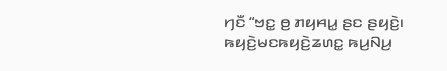ꤚꤢꤪ “ꤠꤢ꤭ ꤥ꤬ ꤊꤟꤌꤣ꤭ ꤔꤢ ꤔꤟꤢꤧ꤬꤯ ꤒꤟꤢꤧ꤬ꤗꤢꤒꤟꤢꤧ꤬ꤘꤛꤢ꤭ ꤒꤣ꤬ꤡꤣ꤬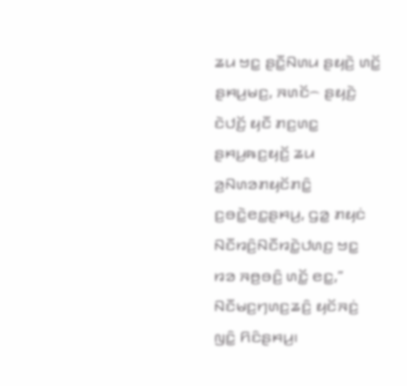ꤘꤣ ꤠꤢ꤭ ꤔꤢꤪ꤭ꤡꤛꤣ ꤔꤟꤢꤧ꤬ ꤛꤢꤩ꤭ ꤔꤌꤣ꤬ꤗꤢ꤬, ꤏꤛꤢꤩ꤮ ꤔꤟꤢꤧ꤬ ꤢꤧꤓꤢꤩ꤬ ꤟꤢꤪ ꤊꤢ꤬ꤛꤢ꤭ ꤔꤌꤣ꤬ꤒꤢ꤬ꤟꤢꤩ꤬ ꤘꤣ ꤤ꤬ꤡꤛꤤꤊꤟꤢꤩꤊꤢꤨ꤭ ꤢ꤬ꤋꤢꤧ꤭ꤕꤢ꤭ꤔꤌꤣ꤬, ꤞꤤ꤭ ꤊꤟꤢꤦ ꤡꤢꤪꤙꤢꤨ꤬ꤡꤢꤪꤙꤢꤧ꤭ꤓꤛꤢ꤬ ꤠꤢ꤭ ꤙꤤ ꤏꤥ꤬ꤋꤢꤨ꤬ ꤛꤢꤩ꤭ ꤕꤢ꤭,” ꤡꤢꤪꤗꤢ꤬ꤚꤛꤢ꤬ꤘꤢꤨ꤬ ꤟꤢꤩꤏꤢꤦ꤬ ꤜꤢꤨ꤭ ꤖꤢꤨꤔꤌꤣ꤬꤯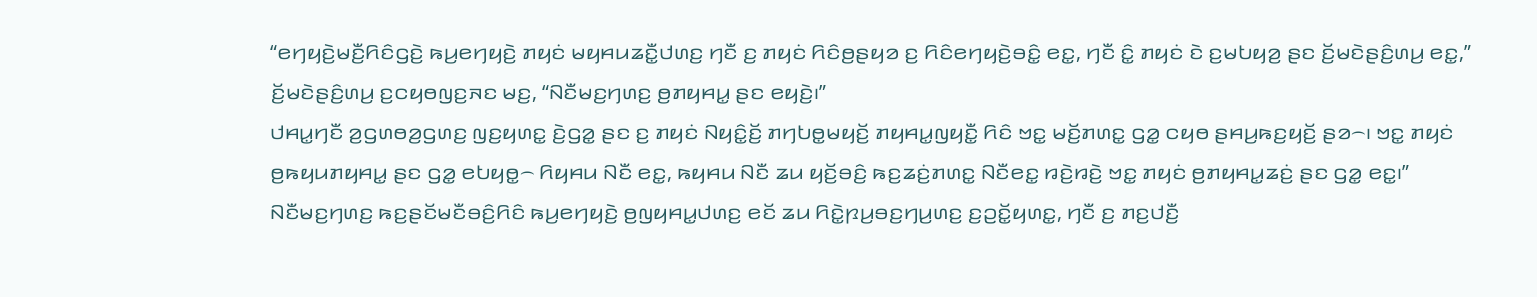“ꤕꤚꤟꤢꤧ꤬ꤗꤢꤪ꤬ꤖꤢꤨꤞꤢꤧ꤬ ꤒꤣ꤬ꤕꤚꤟꤢꤧ꤬ ꤊꤟꤢꤦ ꤗꤟꤌꤣꤘꤢꤪ꤭ꤓꤛꤢ꤬ ꤚꤢꤪ ꤢ꤬ ꤊꤟꤢꤦ ꤖꤢꤨꤥ꤬ꤔꤟꤤ ꤢ꤬ ꤖꤢꤨꤕꤚꤟꤢꤧ꤬ꤋꤢꤨ꤭ ꤕꤢ꤭, ꤚꤢꤪ ꤢꤨ꤭ ꤊꤟꤢꤦ ꤢꤧ ꤢ꤬ꤗꤝꤟꤤ꤬ ꤔꤢ ꤢꤩ꤬ꤗꤢꤧꤔꤢꤨ꤬ꤛꤣ꤬ ꤕꤢ꤭,” ꤢꤩ꤬ꤗꤢꤧꤔꤢꤨ꤬ꤛꤣ꤬ ꤢ꤬ꤍꤟꤥꤜꤢ꤬ꤏꤢ ꤗꤢ꤬, “ꤡꤢꤪꤗꤢ꤬ꤚꤛꤢ꤬ ꤥ꤬ꤊꤟꤌꤣ꤭ ꤔꤢ ꤕꤟꤢꤧ꤬꤯”
ꤓꤌꤣ꤭ꤚꤢꤪ ꤤ꤬ꤞꤛꤥꤤ꤬ꤞꤛꤢ꤬ ꤜꤢ꤬ꤟꤛꤢ꤭ ꤢꤧ꤬ꤞꤤ꤭ ꤔꤢ ꤢ꤬ ꤊꤟꤢꤦ ꤡꤟꤢꤨ꤭ꤢꤩ꤬ ꤊꤚꤝꤥ꤭ꤗꤟꤢꤩ꤬ ꤊꤟꤌꤣ꤭ꤜꤟꤢꤪ꤭ ꤖꤢꤨ ꤠꤢ꤭ ꤗꤢꤩ꤬ꤊꤛꤢ꤭ ꤞꤤ꤭ ꤍꤟꤥ ꤔꤌꤣ꤬ꤒꤢ꤬ꤟꤢꤩ꤬ ꤔꤤ꤮꤯ ꤠꤢ꤭ ꤊꤟꤢꤦ ꤥ꤬ꤒꤟꤣꤊꤟꤌꤣ꤭ ꤔꤢ ꤞꤤ꤭ ꤕꤝꤟꤥ꤭꤮ ꤖꤟꤌꤣ ꤡꤢꤪ ꤕꤢ꤭, ꤒꤟꤌꤣ ꤡꤢꤪ ꤘꤣ ꤟꤢꤩ꤬ꤋꤢꤨ꤬ ꤒꤢ꤬ꤘꤢꤦ꤬ꤊꤛꤢ꤭ ꤡꤢꤪꤕꤢ꤭ ꤙꤢꤧ꤬ꤙꤢꤧ꤬ ꤠꤢ꤭ ꤊꤟꤢꤦ ꤥ꤬ꤊꤟꤌꤣ꤭ꤘꤢꤦ꤬ ꤔꤢ ꤞꤤ꤭ ꤕꤢ꤭꤯”
ꤡꤢꤪꤗꤢ꤬ꤚꤛꤢ꤬ ꤒꤢ꤬ꤔꤢꤩꤗꤢꤪꤋꤢꤨ꤬ꤖꤢꤨ ꤒꤣ꤬ꤕꤚꤟꤢꤧ꤬ ꤥ꤬ꤜꤟꤌꤣ꤭ꤓꤛꤢ꤬ ꤕꤢꤩ ꤘꤣ ꤖꤢꤧ꤭ꤐꤣ꤬ꤋꤢ꤬ꤚꤣ꤬ꤛꤢ꤬ ꤢ꤬ꤑꤢꤩ꤭ꤟꤛꤢ꤭, ꤚꤢꤪ ꤢ꤬ ꤊꤢ꤬ꤓꤢꤪ꤬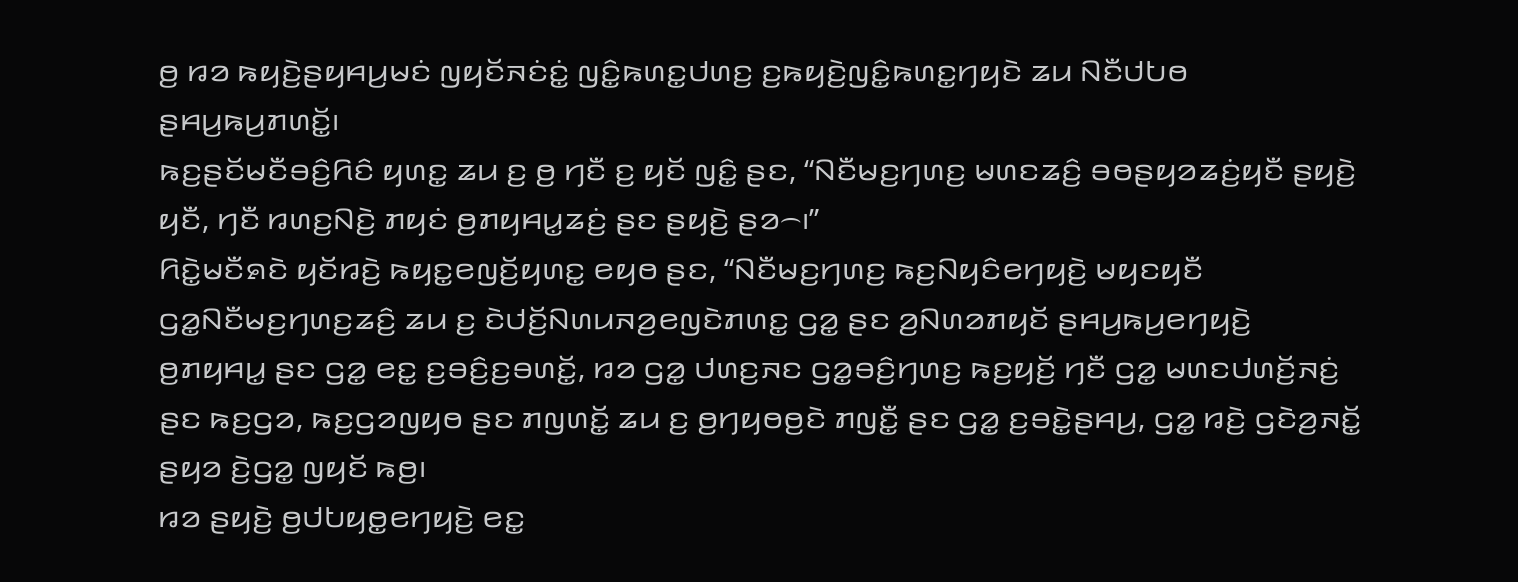ꤥ꤬ ꤙꤤ ꤒꤟꤢꤧ꤬ꤔꤟꤌꤣ꤬ꤗꤢꤦ ꤜꤟꤢꤩꤏꤢꤦꤢꤦ꤭ ꤜꤢꤨ꤭ꤒꤛꤢ꤭ꤓꤛꤢ꤬ ꤢ꤬ꤒꤟꤢꤧ꤬ꤜꤢꤨ꤭ꤒꤛꤢ꤭ꤚꤟꤢꤧ ꤘꤣ ꤡꤢꤪꤓꤝꤥ ꤔꤌꤣ꤬ꤒꤣ꤬ꤊꤛꤢꤩ꤭꤯
ꤒꤢ꤬ꤔꤢꤩꤗꤢꤪꤋꤢꤨ꤬ꤖꤢꤨ ꤟꤛꤢ꤭ ꤘꤣ ꤢ꤬ ꤥ꤬ ꤚꤢꤪ ꤢ꤬ ꤟꤢꤩ ꤜꤢꤨ꤭ ꤔꤢ, “ꤡꤢꤪꤗꤢ꤬ꤚꤛꤢ꤬ ꤗꤛꤢꤘꤢꤨ꤬ ꤋꤥꤔꤟꤤꤘꤢꤦ꤬ꤟꤢꤪ ꤔꤟꤢꤧ꤬ ꤟꤢꤪ, ꤚꤢꤪ ꤙꤛꤢ꤬ꤡꤢꤧ꤬ ꤊꤟꤢꤦ ꤥ꤬ꤊꤟꤌꤣ꤭ꤘꤢꤦ꤬ ꤔꤢ ꤔꤟꤢꤧ꤬ ꤔꤤ꤮꤯”
ꤖꤢꤧ꤭ꤗꤢꤪꤎꤢꤧ ꤟꤢꤩꤙꤢꤧ꤬ ꤒꤟꤢ꤭ꤕꤜꤢꤩ꤬ꤟꤛꤢ꤭ ꤕꤟꤥ ꤔꤢ, “ꤡꤢꤪꤗꤢ꤬ꤚꤛꤢ꤬ ꤒꤢ꤬ꤡꤟꤢꤨꤕꤚꤟꤢꤧ꤬ ꤗꤟꤢꤟꤢꤪ ꤞꤤ꤭ꤡꤢꤪꤗꤢ꤬ꤚꤛꤢ꤬ꤘꤢꤨ꤬ ꤘꤣ ꤢ꤬ ꤢꤧꤓꤢꤩ꤬ꤡꤛꤣꤏꤤ꤬ꤕꤜꤢꤧꤊꤛꤢ꤭ ꤞꤤ꤭ ꤔꤢ ꤤ꤬ꤡꤛꤤꤊꤟꤢꤩ ꤔꤌꤣ꤬ꤒꤣ꤬ꤕꤚꤟꤢꤧ꤬ ꤥ꤬ꤊꤟꤌꤣ꤭ ꤔꤢ ꤞꤤ꤭ ꤕꤢ꤭ ꤢ꤬ꤋꤢꤨ꤬ꤢ꤬ꤋꤛꤢꤩ꤭, ꤙꤤ ꤞꤤ꤭ ꤓꤛꤢ꤬ꤏꤢ ꤞꤤ꤭ꤋꤢꤨ꤬ꤚꤛꤢ꤬ ꤒꤢ꤬ꤟꤢꤩ꤬ ꤚꤢꤪ ꤞꤤ꤭ ꤗꤛꤢꤓꤛꤢꤩ꤬ꤏꤢꤦ꤬ ꤔꤢ ꤒꤢ꤬ꤞꤤ, ꤒꤢ꤬ꤞꤤꤜꤟꤥ ꤔꤢ ꤊꤜꤛꤢꤩ꤭ ꤘꤣ ꤢ꤬ ꤥ꤬ꤚꤟꤥꤥ꤬ꤢꤧ ꤊꤜꤢꤪ꤭ ꤔꤢ ꤞꤤ꤭ ꤢ꤬ꤋꤢꤧ꤭ꤔꤌꤣ꤬, ꤞꤤ꤭ ꤙꤢꤧ꤬ ꤞꤢꤧꤤ꤬ꤏꤢꤩ꤭ ꤔꤟꤤ ꤢꤧ꤬ꤞꤤ꤭ ꤜꤟꤢꤩ ꤒꤥ꤬꤯
ꤙꤤ ꤔꤟꤢꤧ꤬ ꤥ꤬ꤓꤝꤟꤥ꤭ꤕꤚꤟꤢꤧ꤬ ꤕꤢ꤭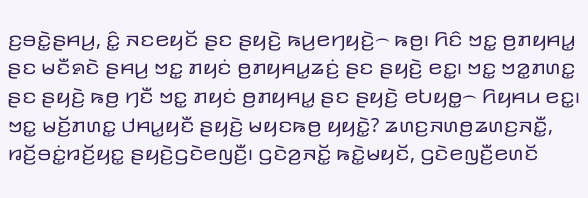ꤢ꤬ꤋꤢꤧ꤭ꤔꤌꤣ꤬, ꤢꤨ꤭ ꤏꤢꤕꤟꤢꤩ ꤔꤢ ꤔꤟꤢꤧ꤬ ꤒꤣ꤬ꤕꤚꤟꤢꤧ꤬꤮ ꤒꤥ꤬꤯ ꤖꤢꤨ ꤠꤢ꤭ ꤥ꤬ꤊꤟꤌꤣ꤭ ꤔꤢ ꤗꤢꤪꤎꤢꤧ ꤔꤌꤣ꤬ ꤠꤢ꤭ ꤊꤟꤢꤦ ꤥ꤬ꤊꤟꤌꤣ꤭ꤘꤢꤦ꤬ ꤔꤢ ꤔꤟꤢꤧ꤬ ꤕꤢ꤭꤯ ꤠꤢ꤭ ꤠꤤ꤭ꤊꤛꤢ꤭ ꤔꤢ ꤔꤟꤢꤧ꤬ ꤒꤥ꤬ ꤚꤢꤪ ꤠꤢ꤭ ꤊꤟꤢꤦ ꤥ꤬ꤊꤟꤌꤣ꤭ ꤔꤢ ꤔꤟꤢꤧ꤬ ꤕꤝꤟꤥ꤭꤮ ꤖꤟꤌꤣ ꤕꤢ꤭꤯
ꤠꤢ꤭ ꤗꤢꤩ꤬ꤊꤛꤢ꤭ ꤓꤌꤣ꤭ꤟꤢꤪ ꤔꤟꤢꤧ꤬ ꤗꤟꤢꤒꤥ꤬ ꤟꤟꤢꤧ꤭? ꤘꤛꤢ꤬ꤏꤛꤥ꤬ꤘꤛꤢ꤬ꤏꤢꤪ꤭, ꤙꤢꤩ꤬ꤋꤢꤦ꤭ꤙꤢꤩ꤬ꤟꤢ꤭ ꤔꤟꤢꤧ꤬ꤞꤢꤧꤕꤜꤢꤪ꤬꤯ ꤞꤢꤧꤤ꤬ꤏꤢꤩ꤭ ꤒꤢꤧ꤭ꤗꤟꤢꤩ, ꤞꤢꤧꤕꤜꤢꤪ꤬ꤕꤛꤢꤩ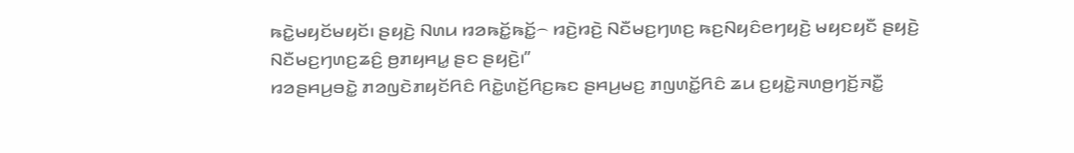ꤒꤢꤧ꤭ꤗꤟꤢꤩꤗꤟꤢꤩ꤯ ꤔꤟꤢꤧ꤬ ꤡꤛꤣ ꤙꤤꤒꤢꤩ꤭ꤒꤢꤩ꤭꤮ ꤙꤢꤧ꤬ꤙꤢꤧ꤬ ꤡꤢꤪꤗꤢ꤬ꤚꤛꤢ꤬ ꤒꤢ꤬ꤡꤟꤢꤨꤕꤚꤟꤢꤧ꤬ ꤗꤟꤢꤟꤢꤪ ꤔꤟꤢꤧ꤬ ꤡꤢꤪꤗꤢ꤬ꤚꤛꤢ꤬ꤘꤢꤨ꤬ ꤥ꤬ꤊꤟꤌꤣ꤭ ꤔꤢ ꤔꤟꤢꤧ꤬꤯”
ꤙꤤꤔꤌꤣ꤬ꤋꤢꤧ꤭ ꤊꤤꤜꤢꤧꤊꤟꤢꤩꤖꤢꤨ ꤖꤢꤧ꤭ꤛꤢꤩ꤬ꤖꤢ꤬ꤒꤢ ꤔꤌꤣ꤬ꤗꤢ꤬ ꤊꤜꤛꤢꤩ꤭ꤖꤢꤨ ꤘꤣ ꤢ꤬ꤟꤢꤧ꤭ꤏꤛꤥ꤬ꤚꤢꤩ꤬ꤏꤢꤪ꤭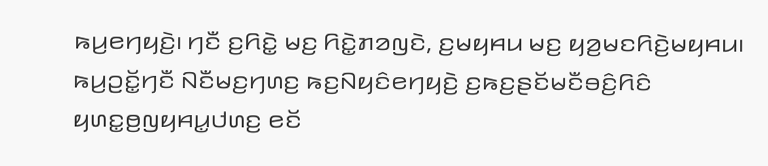ꤒꤣ꤬ꤕꤚꤟꤢꤧ꤬꤯ ꤚꤢꤪ ꤢ꤬ꤖꤢꤧ꤭ ꤗꤢ꤬ ꤖꤢꤧ꤭ꤊꤤꤜꤢꤧ, ꤢ꤬ꤗꤟꤌꤣ ꤗꤢ꤬ ꤟꤤ꤬ꤗꤢꤖꤢꤧ꤬ꤗꤟꤌꤣ꤯
ꤒꤣ꤬ꤑꤢꤩ꤭ꤚꤢꤪ ꤡꤢꤪꤗꤢ꤬ꤚꤛꤢ꤬ ꤒꤢ꤬ꤡꤟꤢꤨꤕꤚꤟꤢꤧ꤬ ꤢ꤬ꤒꤢ꤬ꤔꤢꤩꤗꤢꤪꤋꤢꤨ꤬ꤖꤢꤨ ꤟꤛꤢ꤭ꤥ꤬ꤜꤟꤌꤣ꤭ꤓꤛꤢ꤬ ꤕꤢꤩ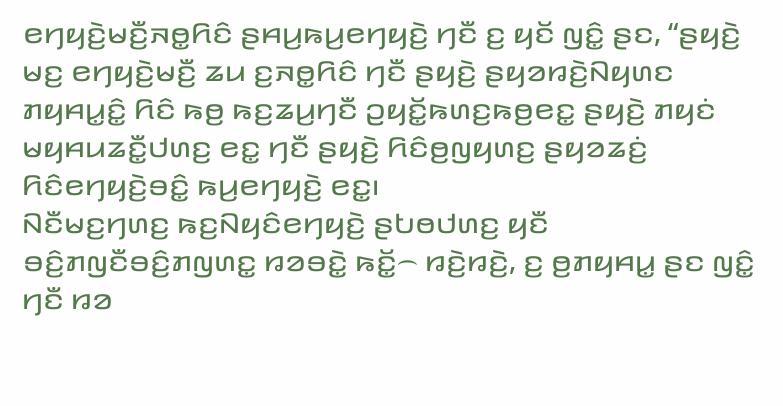ꤕꤚꤟꤢꤧ꤬ꤗꤢꤪ꤬ꤏꤥ꤭ꤖꤢꤨ ꤔꤌꤣ꤬ꤒꤣ꤬ꤕꤚꤟꤢꤧ꤬ ꤚꤢꤪ ꤢ꤬ ꤟꤢꤩ ꤜꤢꤨ꤭ ꤔꤢ, “ꤔꤟꤢꤧ꤬ ꤗꤢ꤬ ꤕꤚꤟꤢꤧ꤬ꤗꤢꤪ꤬ ꤘꤣ ꤢ꤬ꤏꤥ꤭ꤖꤢꤨ ꤚꤢꤪ ꤔꤟꤢꤧ꤬ ꤔꤟꤤꤙꤢꤧ꤬ꤡꤟꤛꤢ ꤊꤟꤌꤣ꤭ꤢꤨ꤭ ꤖꤢꤨ ꤒꤥ꤬ ꤒꤢ꤬ꤘꤣ꤬ꤚꤢꤪ ꤑꤟꤢꤩ꤭ꤒꤛꤢ꤬ꤒꤥ꤬ꤕꤢ꤭ ꤔꤟꤢꤧ꤬ ꤊꤟꤢꤦ ꤗꤟꤌꤣꤘꤢꤪ꤭ꤓꤛꤢ꤬ ꤕꤢ꤭ ꤚꤢꤪ ꤔꤟꤢꤧ꤬ ꤖꤢꤨꤥ꤬ꤜꤟꤛꤢ꤬ ꤔꤟꤤꤘꤢꤦ꤬ ꤖꤢꤨꤕꤚꤟꤢꤧ꤬ꤋꤢꤨ꤭ ꤒꤣ꤬ꤕꤚꤟꤢꤧ꤬ ꤕꤢ꤭꤯
ꤡꤢꤪꤗꤢ꤬ꤚꤛꤢ꤬ ꤒꤢ꤬ꤡꤟꤢꤨꤕꤚꤟꤢꤧ꤬ ꤔꤝꤥꤓꤛꤢ꤬ ꤟꤢꤪ ꤋꤢꤨ꤬ꤊꤜꤢꤪꤋꤢꤨ꤬ꤊꤜꤛꤢ꤭ ꤙꤤꤋꤢꤧ꤭ ꤒꤢꤩ꤭꤮ ꤙꤢꤧ꤬ꤙꤢꤧ꤬, ꤢ꤬ ꤥ꤬ꤊꤟꤌꤣ꤭ ꤔꤢ ꤜꤢꤨ꤭ ꤚꤢꤪ ꤙꤤ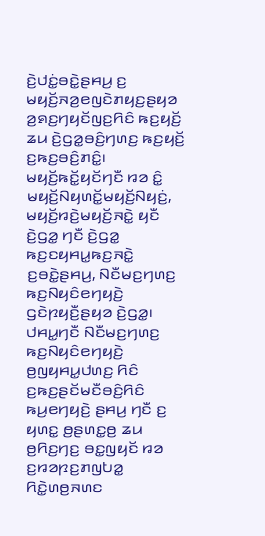ꤢꤧ꤬ꤓꤢꤦ꤭ꤋꤢꤧ꤭ꤔꤌꤣ꤬ ꤢ꤬ ꤗꤟꤢꤩ꤬ꤏꤤ꤬ꤕꤜꤢꤧꤊꤟꤢ꤬ꤔꤟꤤ ꤤ꤬ꤎꤢ꤬ꤚꤟꤢꤩꤜꤢ꤬ꤖꤢꤨ ꤒꤢ꤬ꤟꤢꤩ꤬ ꤘꤣ ꤢꤧ꤬ꤞꤤ꤭ꤋꤢꤨ꤬ꤚꤛꤢ꤬ ꤒꤢ꤬ꤟꤢꤩ꤬ ꤢ꤬ꤒꤢ꤬ꤋꤢꤨ꤬ꤊꤢꤨ꤭꤯ ꤗꤟꤢꤩ꤬ꤒꤢꤩ꤭ꤟꤢꤩꤚꤢꤪ ꤙꤤ ꤢꤨ꤭ ꤗꤟꤢꤩ꤬ꤡꤟꤛꤢꤩ꤭ꤗꤟꤢꤩ꤬ꤡꤟꤢꤦ꤬, ꤗꤟꤢꤩ꤬ꤙꤢꤧ꤬ꤗꤟꤢꤩ꤬ꤏꤢꤧ꤭ ꤟꤢꤪ ꤢꤧ꤬ꤞꤤ꤭ ꤚꤢꤪ ꤢꤧ꤬ꤞꤤ꤭ ꤒꤢ꤬ꤢꤟꤌꤣ꤭ꤒꤢ꤬ꤏꤢꤧ꤭ ꤢ꤬ꤋꤢꤧ꤭ꤔꤌꤣ꤬, ꤡꤢꤪꤗꤢ꤬ꤚꤛꤢ꤬ ꤒꤢ꤬ꤡꤟꤢꤨꤕꤚꤟꤢꤧ꤬ ꤞꤢꤧꤐꤟꤢꤪ꤬ꤔꤟꤤ ꤢꤧ꤬ꤞꤤ꤭꤯
ꤓꤌꤣ꤭ꤚꤢꤪ ꤡꤢꤪꤗꤢ꤬ꤚꤛꤢ꤬ ꤒꤢ꤬ꤡꤟꤢꤨꤕꤚꤟꤢꤧ꤬ ꤥ꤬ꤜꤟꤌꤣ꤭ꤓꤛꤢ꤬ ꤖꤢꤨ ꤢ꤬ꤒꤢ꤬ꤔꤢꤩꤗꤢꤪꤋꤢꤨ꤬ꤖꤢꤨ ꤒꤣ꤬ꤕꤚꤟꤢꤧ꤬ ꤔꤌꤣ꤬ ꤚꤢꤪ ꤢ꤬ ꤟꤛꤢ꤭ ꤥ꤬ꤔꤛꤢ꤭ꤥ꤬ ꤘꤣ ꤥ꤬ꤖꤢ꤬ꤚꤢ꤬ ꤋꤢ꤭ꤜꤟꤢꤩ ꤙꤤ ꤢ꤬ꤙꤤꤐꤢ꤬ꤊꤜꤝꤤ꤭ ꤖꤢꤧ꤭ꤛꤥ꤬ꤏꤛꤢ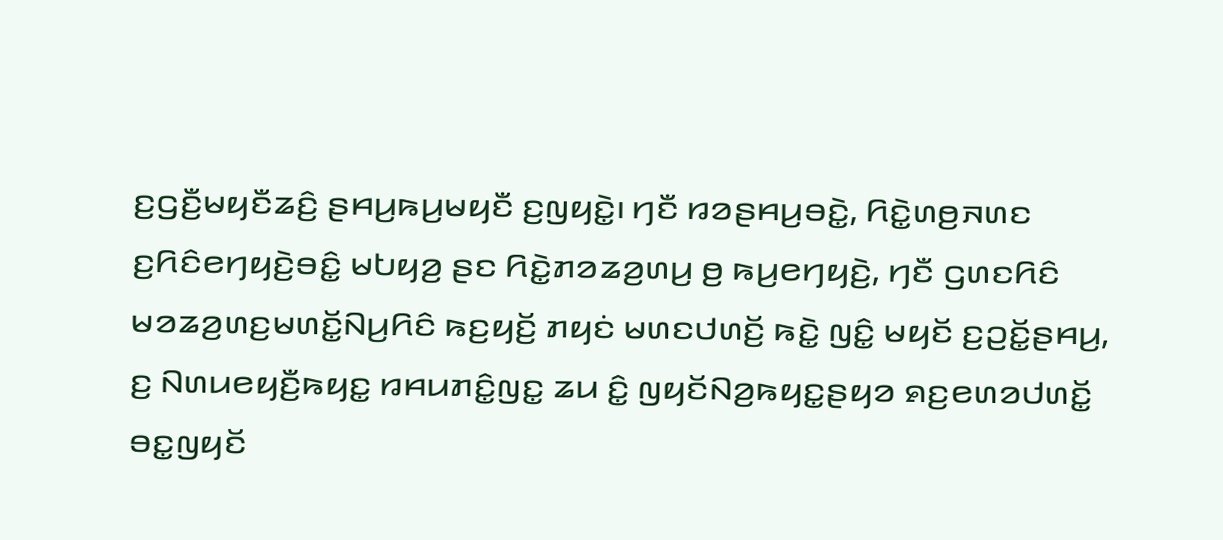ꤢ꤬ꤞꤢꤪ꤬ꤗꤟꤢꤪꤘꤢꤨ꤬ ꤔꤌꤣ꤬ꤒꤣ꤬ꤗꤟꤢꤪ ꤢ꤬ꤜꤟꤢꤧ꤭꤯ ꤚꤢꤪ ꤙꤤꤔꤌꤣ꤬ꤋꤢꤧ꤭, ꤖꤢꤧ꤭ꤛꤥ꤬ꤏꤛꤢ ꤢ꤬ꤖꤢꤨꤕꤚꤟꤢꤧ꤬ꤋꤢꤨ꤭ ꤗꤝꤟꤤ꤬ ꤔꤢ ꤖꤢꤧ꤭ꤊꤤꤘꤤ꤬ꤛꤣ꤬ ꤥ꤬ ꤒꤣ꤬ꤕꤚꤟꤢꤧ꤬, ꤚꤢꤪ ꤞꤛꤢꤖꤢꤨ ꤗꤤꤘꤤ꤬ꤛꤢ꤬ꤗꤛꤢꤩ꤭ꤡꤣ꤬ꤖꤢꤨ ꤒꤢ꤬ꤟꤢꤩ꤬ ꤊꤟꤢꤦ ꤗꤛꤢꤓꤛꤢꤩ꤬ ꤒꤢꤧ꤭ ꤜꤢꤨ꤭ ꤗꤟꤢꤩ ꤢ꤬ꤑꤢꤩ꤭ꤔꤌꤣ꤬, ꤢ꤬ ꤡꤛꤣꤕꤟꤢꤪ꤬ꤒꤟꤢ꤭ ꤙꤌꤣꤊꤢꤨ꤭ꤜꤢ꤭ ꤘꤣ ꤢꤨ꤭ ꤜꤟꤢꤩꤡꤤ꤬ꤒꤟꤢ꤭ꤔꤟꤤ ꤎꤢ꤬ꤕꤛꤤꤓꤛꤢꤩ꤭ ꤋꤢ꤭ꤜꤟꤢꤩ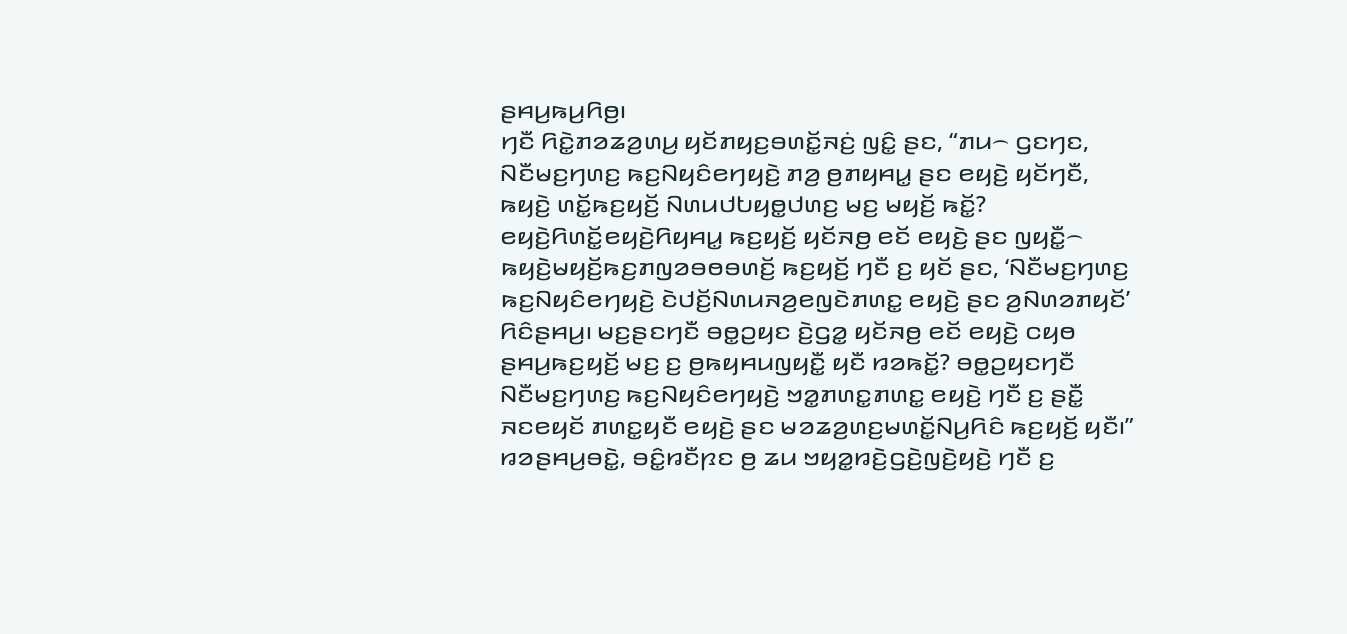ꤔꤌꤣ꤬ꤒꤣ꤬ꤖꤥ꤬꤯
ꤚꤢꤪ ꤖꤢꤧ꤭ꤊꤤꤘꤤ꤬ꤛꤣ꤬ ꤟꤢꤩꤊꤟꤢ꤬ꤋꤛꤢꤩ꤭ꤏꤢꤦ꤬ ꤜꤢꤨ꤭ ꤔꤢ, “ꤊꤣ꤮ ꤞꤢꤚꤢ, ꤡꤢꤪꤗꤢ꤬ꤚꤛꤢ꤬ ꤒꤢ꤬ꤡꤟꤢꤨꤕꤚꤟꤢꤧ꤬ ꤊꤤ꤬ ꤥ꤬ꤊꤟꤌꤣ꤭ ꤔꤢ ꤕꤟꤢꤧ꤬ ꤟꤢꤩꤚꤢꤪ, ꤒꤟꤢꤧ꤬ ꤛꤢꤩ꤭ꤒꤢ꤬ꤟꤢꤩ꤬ ꤡꤛꤣꤓꤝꤟꤥ꤭ꤓꤛꤢ꤬ ꤗꤢ꤬ ꤗꤟꤢꤩ꤬ ꤒꤢꤩ꤭? ꤕꤟꤢꤧ꤬ꤖꤛꤢꤩ꤭ꤕꤟꤢꤧ꤬ꤖꤟꤌꤣ꤭ ꤒꤢ꤬ꤟꤢꤩ꤬ ꤟꤢꤩꤏꤥ꤬ ꤕꤢꤩ ꤕꤟꤢꤧ꤬ ꤔꤢ ꤜꤟꤢꤪ꤭꤮ ꤒꤟꤢꤧ꤬ꤗꤟꤢꤩ꤬ꤒꤢ꤬ꤊꤜꤤꤋꤥꤋꤛꤢꤩ꤬ ꤒꤢ꤬ꤟꤢꤩ꤬ ꤚꤢꤪ ꤢ꤬ ꤟꤢꤩ ꤔꤢ, ‘ꤡꤢꤪꤗꤢ꤬ꤚꤛꤢ꤬ ꤒꤢ꤬ꤡꤟꤢꤨꤕꤚꤟꤢꤧ꤬ ꤢꤧꤓꤢꤩ꤬ꤡꤛꤣꤏꤤ꤬ꤕꤜꤢꤧꤊꤛꤢ꤭ ꤕꤟꤢꤧ꤬ ꤔꤢ ꤤ꤬ꤡꤛꤤꤊꤟꤢꤩ’ ꤖꤢꤨꤔꤌꤣ꤬꤯ ꤗꤢ꤬ꤔꤢꤚꤢꤪ ꤋꤥ꤭ꤑꤟꤢ ꤢꤧ꤬ꤞꤤ꤭ ꤟꤢꤩꤏꤥ꤬ ꤕꤢꤩ ꤕꤟꤢꤧ꤬ ꤍꤟꤥ ꤔꤌꤣ꤬ꤒꤢ꤬ꤟꤢꤩ꤬ ꤗꤢ꤬ ꤢ꤬ ꤥ꤬ꤒꤟꤌꤣꤜꤟꤢꤪ꤭ ꤟꤢꤪ ꤙꤤꤒꤢꤩ꤭? ꤋꤥ꤭ꤑꤟꤢꤚꤢꤪ ꤡꤢꤪꤗꤢ꤬ꤚꤛꤢ꤬ ꤒꤢ꤬ꤡꤟꤢꤨꤕꤚꤟꤢꤧ꤬ ꤠꤤ꤭ꤊꤛꤢ꤭ꤊꤛꤢ꤭ ꤕꤟꤢꤧ꤬ ꤚꤢꤪ ꤢ꤬ ꤔꤢꤪ꤭ ꤏꤢꤕꤟꤢꤩ ꤊꤛꤢ꤭ꤟꤢꤪ ꤕꤟꤢꤧ꤬ ꤔꤢ ꤗꤤꤘꤤ꤬ꤛꤢ꤬ꤗꤛꤢꤩ꤭ꤡꤣ꤬ꤖꤢꤨ ꤒꤢ꤬ꤟꤢꤩ꤬ ꤟꤢꤪ꤯”
ꤙꤤꤔꤌꤣ꤬ꤋꤢꤧ꤭, ꤋꤢꤨ꤭ꤙꤢꤪꤐꤢ ꤥ꤬ ꤘꤣ ꤠꤟꤤ꤭ꤙꤢꤧ꤬ꤞꤢꤧ꤬ꤜꤢꤧ꤬ꤟꤢꤧ꤬ ꤚꤢꤪ ꤢ꤬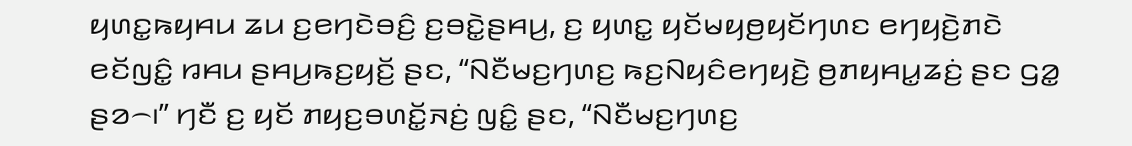ꤟꤛꤢ꤭ꤒꤟꤌꤣ ꤘꤣ ꤢ꤬ꤕꤚꤢꤧꤋꤢꤨ꤬ ꤢ꤬ꤋꤢꤧ꤭ꤔꤌꤣ꤬, ꤢ꤬ ꤟꤛꤢ꤭ ꤟꤢꤩꤗꤟꤥ꤬ꤟꤢꤩꤚꤛꤢ ꤕꤚꤟꤢꤧ꤬ꤊꤢꤧ ꤕꤢꤩꤜꤢꤨ꤭ ꤙꤌꤣ ꤔꤌꤣ꤬ꤒꤢ꤬ꤟꤢꤩ꤬ ꤔꤢ, “ꤡꤢꤪꤗꤢ꤬ꤚꤛꤢ꤬ ꤒꤢ꤬ꤡꤟꤢꤨꤕꤚꤟꤢꤧ꤬ ꤥ꤬ꤊꤟꤌꤣ꤭ꤘꤢꤦ꤬ ꤔꤢ ꤞꤤ꤭ ꤔꤤ꤮꤯” ꤚꤢꤪ ꤢ꤬ ꤟꤢꤩ ꤊꤟꤢ꤬ꤋꤛꤢꤩ꤭ꤏꤢꤦ꤬ ꤜꤢꤨ꤭ ꤔꤢ, “ꤡꤢꤪꤗꤢ꤬ꤚꤛꤢ꤬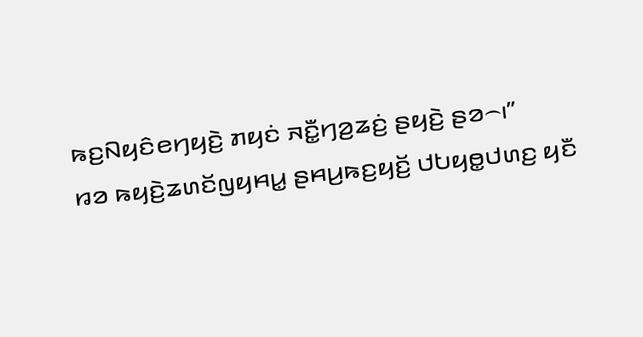ꤒꤢ꤬ꤡꤟꤢꤨꤕꤚꤟꤢꤧ꤬ ꤊꤟꤢꤦ ꤏꤢꤪ꤭ꤚꤤ꤬ꤘꤢꤦ꤬ ꤔꤟꤢꤧ꤬ ꤔꤤ꤮꤯”
ꤙꤤ ꤒꤟꤢꤧ꤬ꤘꤛꤢꤩꤜꤟꤌꤣ꤭ ꤔꤌꤣ꤬ꤒꤢ꤬ꤟꤢꤩ꤬ ꤓꤝꤟꤥ꤭ꤓꤛꤢ꤬ ꤟꤢꤪ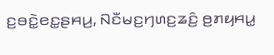ꤢ꤬ꤋꤢꤧ꤭ꤕꤢ꤭ꤔꤌꤣ꤬, ꤡꤢꤪꤗꤢ꤬ꤚꤛꤢ꤬ꤘꤢꤨ꤬ ꤥ꤬ꤊꤟꤌꤣ꤭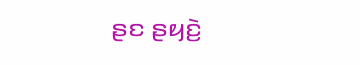ꤔꤢ ꤔꤟꤢꤧ꤬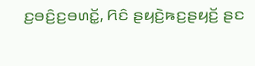ꤢ꤬ꤋꤢꤨ꤬ꤢ꤬ꤋꤛꤢꤩ꤭, ꤖꤢꤨ ꤔꤟꤢꤧ꤬ꤒꤢ꤬ꤔꤟꤢꤩ꤬ ꤔꤢ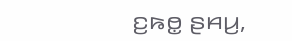ꤢ꤬ꤒꤥ꤭ ꤔꤌꤣ꤬,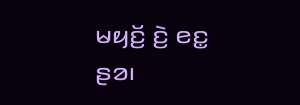ꤗꤟꤢꤩ꤬ ꤢꤧ꤬ ꤕꤢ꤭ ꤔꤤ꤯